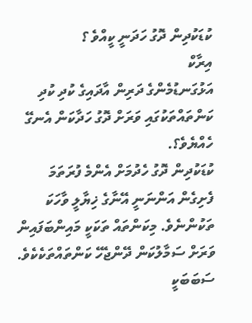ކުޑަކުދިން ދޮގު ހަދަނީ ކީއްވެ ؟
އިރާކް
އަޅުގަނޑުމެންގެ ދަރިން އާދައިގެ ކުދި ކުދި ކަންތައްތަކުގައި ވަރަށް ދޮގު ހަދާކަން އެނގޭ ހެއްޔެވެ؟.
ކުޑަކުދިން ދޮގު ހެދުމަށް އެންމެ ފުރަތަމަ ފެށިގެން އަންނަނީ އޭނާގެ ޚިޔާލީ ވާހަކަ ތަކުންނެވެ. މިކަންތައް ތަކަކީ މައިންބަފައިން ވަރަށް ސަމާލުކަން ދޭންޖެހޭ ކަންތައްތަކެކެވެ. ސަބަބަކީ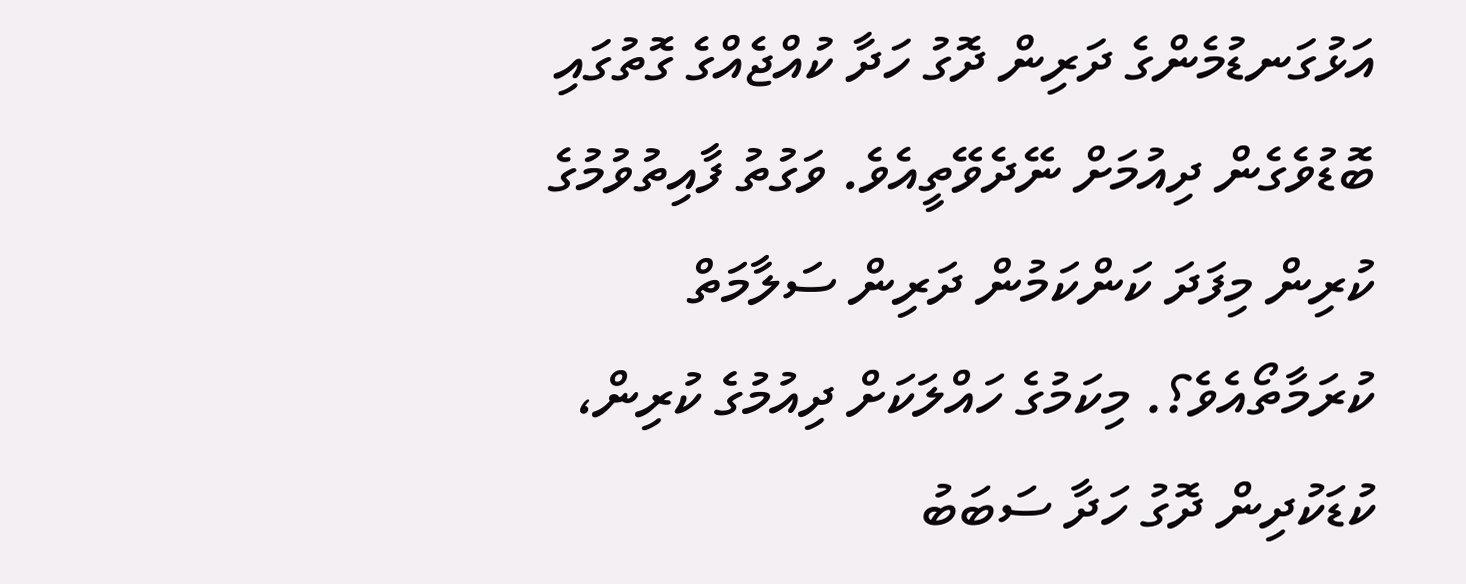އަޅުގަނޑުމެންގެ ދަރިން ދޮގު ހަދާ ކުއްޖެއްގެ ގޮތުގައި ބޮޑުވެގެން ދިއުމަށް ނޭދެވޭތީއެވެ. ވަގުތު ފާއިތުވުމުގެ ކުރިން މިފަދަ ކަންކަމުން ދަރިން ސަލާމަތް ކުރަމާތޯއެވެ؟. މިކަމުގެ ހައްލަކަށް ދިއުމުގެ ކުރިން، ކުޑަކުދިން ދޮގު ހަދާ ސަބަބު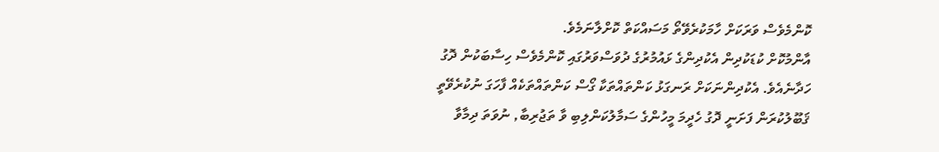ކޮންމެވެސް ވަރަކަށް ހާމަކުރެވޭތޯ މަސައްކަތް ކޮށްލާނަމެވެ.
އާންމުކޮށް ކުޑަކުދިން އެކުދިންގެ ޅައުމުރުގެ ދުވަސްވަރުގައި ކޮންމެވެސް ހިސާބަކުން ދޮގު ހަދާނެއެވެ. އެކުދިންނަކަށް ރަނގަޅު ކަންތައްތަކާ ގޯސް ކަންތައްތަކެއް ފާހަގަ ނުކުރެވޭތީ ޤަބޫލުކުރަން ފަށަނީ ދޮގު ހެދީމަ މީހުންގެ ސަމާލުކަންލިބި ވާ ތަޖުރިބާ, ނުވަތަ ދިމާވާ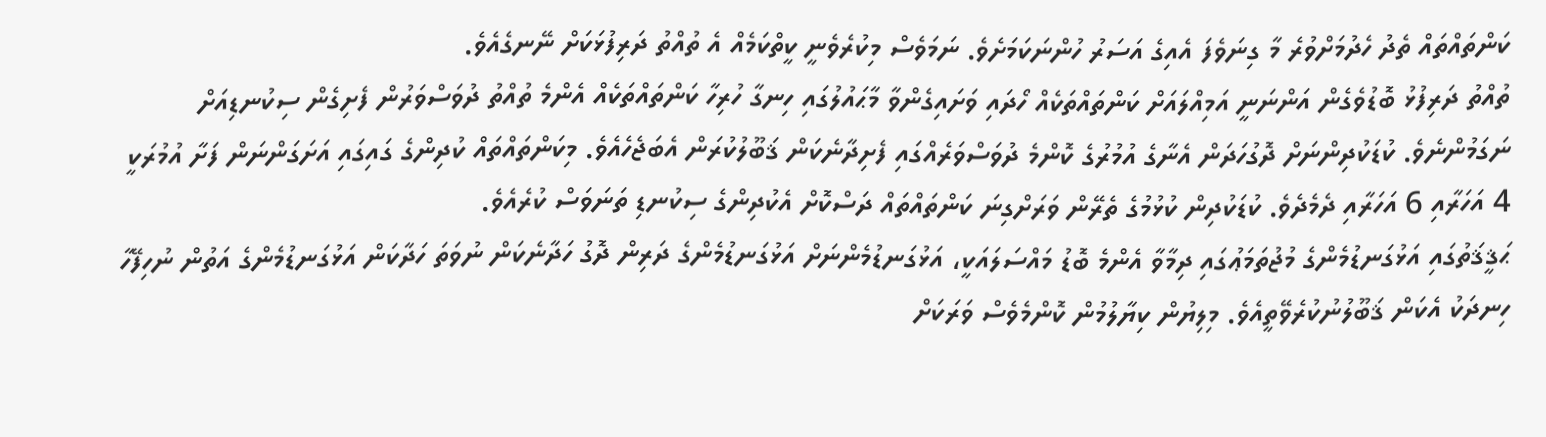ކަންތައްތައް ތެދު ހެދުމަށްވުރެ މާ ގިނަވެފަ އެއިގެ އަސަރު ހުންނަކަމަށެވެ. ނަމަވެސް މިކުރެވެނީ ކީތްކަމެއް އެ ތުއްތު ދަރިފުޅަކަށް ނޭނގެއެވެ.
ތުއްތު ދަރިފުޅު ބޮޑުވެގެން އަންނަނީ އަމިއްލައަށް ކަންތައްތަކެއް ހޯދައި ވަށައިގެންވާ މާޙައުލުގައި ހިނގާ ހުރިހާ ކަންތައްތަކެއް އެންމެ ތުއްތު ދުވަސްވަރުން ފެށިގެން ސިކުނޑިއަށް ނަގަމުންނެވެ. ކުޑަކުދިންނަށް ދޮގުހަދަން އެނާގެ އުމުރުގެ ކޮންމެ ދުވަސްވަރެއްގައި ފެށިދާނެކަން ޤަބޫލުކުރަން އެބަޖެހެއެވެ. މިކަންތައްތައް ކުދިންގެ ގައިގައި އަށަގަންނަން ފަށާ އުމުރަކީ 4 އަހަރާއި 6 އަހަރާއި ދެމެދެވެ. ކުޑަކުދިން ކުޅުމުގެ ތެރޭން ވަރަށްގިނަ ކަންތައްތައް ދަސްކޮށް އެކުދިންގެ ސިކުނޑި ތަނަވަސް ކުރެއެވެ.
ޙަޤީޤަތުގައި އަޅުގަނޑުމެންގެ މުޖުތަމަޢުގައި ދިމާވާ އެންމެ ބޮޑު މައްސަލައަކީ، އަޅުގަނޑުމެންނަށް އަޅުގަނޑުމެންގެ ދަރިން ދޮގު ހަދާނެކަން ނުވަތަ ހަދާކަން އަޅުގަނޑުމެންގެ އަތުން ނުހިފޭހާ ހިނދަކު އެކަން ޤަބޫލުނުކުރެވޭތީއެވެ. މިލިޔުން ކިޔާލުމުން ކޮންމެވެސް ވަރަކަށް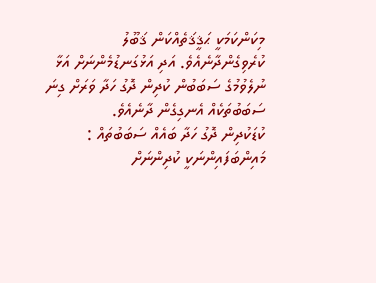މިކަންކަމަކީ ޙަޤީޤަތެއްކަން ޤަބޫލު ކުރެވިގެންދާނެއެވެ. އަދި އަޅުގަނޑުމެންނަށް އަޅާ ނުލެވުމުގެ ސަބަބުން ކުދިން ދޮގު ހަދާ ވަރަށް ގިނަ ސަބަބުތަކެއް އެނގިގެން ދާނެއެވެ.
ކުޑަކުދިން ދޮގު ހަދާ ބައެއް ސަބަބުތައް :
މައިންބަފައިންނަކީ ކުދިންނަށް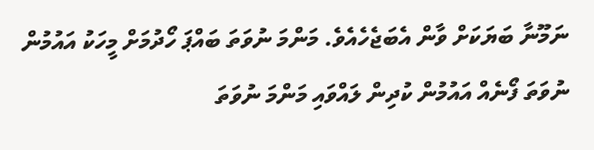ނަމޫނާ ބަޔަކަށް ވާން އެބަޖެހެއެވެ. މަންމަ ނުވަތަ ބައްޕަ ހޯދުމަށް މީހަކު އައުމުން ނުވަތަ ފޯނެއް އައުމުން ކުދިން ލައްވައި މަންމަ ނުވަތަ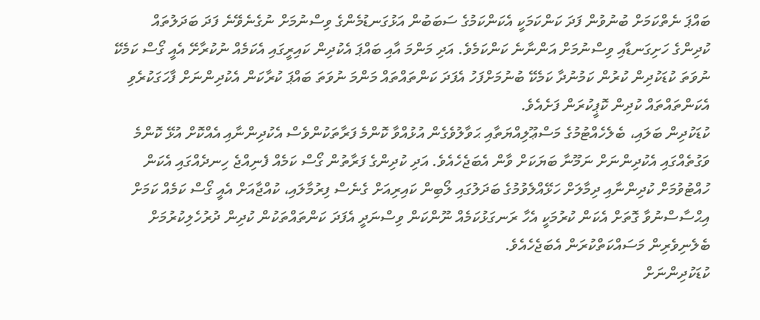ބައްޕަ ނެތްކަމަށް ބުނުވުން ފަދަ ކަންކަމަކީ އެކަންކަމުގެ ސަބަބުން އަޅުގަނޑުމެންގެ ވިސްނުމަށް ނުގެނެވޭނެ ފަދަ ބަދަލުތައް ކުދިންގެ ހަށިގަނޑާއި ވިސްނުމަށް އަންނާނެ ކަންކަމެވެ. އަދި މަންމަ އާއި ބައްޕަ އެކުދިން ކައިރީގައި އެކަމެއް ނުކުރާށޭ އެއީ ގޯސް ކަމެކޭ ނުވަތަ ކުޑަކުދިން ކުރުން ކަމުނުދާ ކަމެކޭ ބުނުމަށްފަހު އެފަދަ ކަންތައްތައް މަންމަ ނުވަތަ ބައްޕަ ކުރާކަން އެކުދިންނަށް ފާހަގަކުރެވި އެކަންތައްތައް ކުދިން ކޮޕީކުރަން ފަށެއެވެ.
ކުޑަކުދިން ބަލައި، ބެލެހެއްޓުމުގެ މަސްޢޫލިއްޔަތާއި ޙަވާލުވެގެން އުޅުއްވާ ކޮންމެ ފަރާތަކުންވެސް އެކުދިންނާއި އެއްކޮށް އުޅޭ ކޮންމެ ވަގުތެއްގައި އެކުދިންނަށް ނަމޫނާ ބަޔަކަށް ވާން އެބަޖެހެއެވެ. އަދި ކުދިންގެ ފަރާތުން ގޯސް ކަމެއް ފެނިއްޖެ ހިނދެއްގައި އެކަން ހުއްޓުވުމަށް ކުދިންނާއި ދިމާލަށް ހަޅޭއްލެވުމުގެ ބަދަލުގައި ލޯބިން ކައިރިއަށް ގެނެސް ފިރުމާލައި، ކުއްޖާއަށް އެއީ ގޯސް ކަމެއް ކަމަށް އިޙްސާސްނުވާ ގޮތަށް އެކަން ކުރުމަކީ އެހާ ރަނގަޅުކަމެއް ނޫންކަން ވިސްނަދީ އެފަދަ ކަންތައްތަކުން ކުދިން ދުރުހެލިކުރުމަށް ބެލެނިވެރިން މަސައްކަތްކުރަން އެބަޖެހެއެވެ.
ކުޑަކުދިންނަށް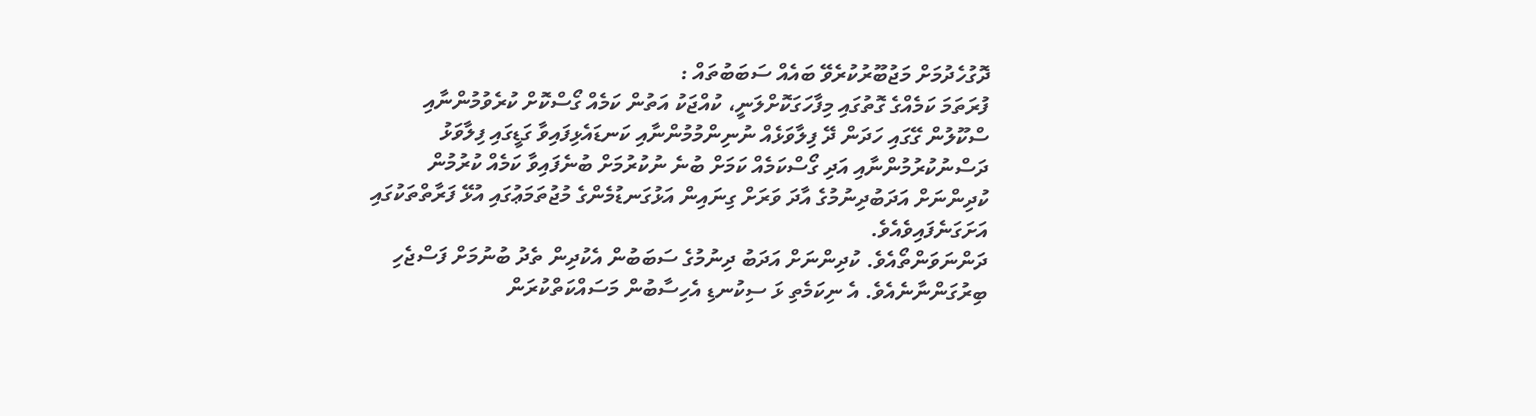ދޮގުހެދުމަށް މަޖުބޫރުކުރެވޭ ބައެއް ސަބަބުތައް :
ފުރަތަމަ ކަމެއްގެ ގޮތުގައި މިފާހަގަކޮށްލަނީ، ކުއްޖަކު އަތުން ކަމެއް ގޯސްކޮށް ކުރެވުމުންނާއި ސްކޫލުން ގޭގައި ހަދަން ދޭ ފިލާވަޅެއް ނުނިންމުމުންނާއި ކަނޑައެޅިފައިވާ ގަޑީގައި ފިލާވަޅު ދަސްނުކުރުމުންނާއި އަދި ގޯސްކަމެއް ކަމަށް ބުނެ ނުކުރުމަށް ބުނެފައިވާ ކަމެއް ކުރުމުން ކުދިންނަށް އަދަބުދިނުމުގެ އާދަ ވަރަށް ގިނައިން އަޅުގަނޑުމެންގެ މުޖުތަމަޢުގައި އުޅޭ ފަރާތްތަކުގައި އަށަގަނެފައިވެއެވެ.
ދަންނަވަންތޯއެވެ. ކުދިންނަށް އަދަބު ދިނުމުގެ ސަބަބުން އެކުދިން ތެދު ބުނުމަށް ފަސްޖެހި ބިރުގަންނާނެއެވެ. އެ ނިކަމެތި ޅަ ސިކުނޑި އެހިސާބުން މަސައްކަތްކުރަން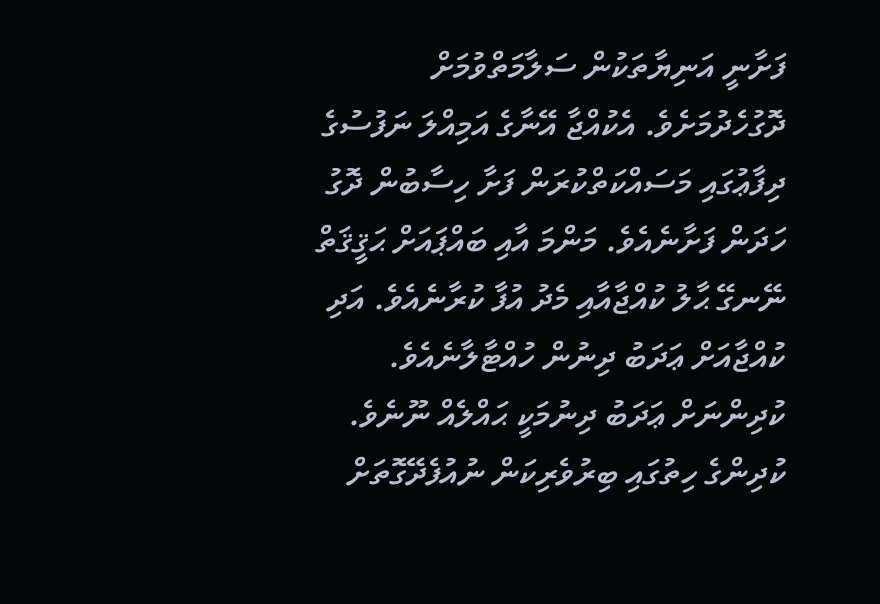ފަށާނީ އަނިޔާތަކުން ސަލާމަތްވުމަށް ދޮގުހެދުމަށެވެ. އެކުއްޖާ އޭނާގެ އަމިއްލަ ނަފުސުގެ ދިފާޢުގައި މަސައްކަތްކުރަން ފަށާ ހިސާބުން ދޮގު ހަދަން ފަށާނެއެވެ. މަންމަ އާއި ބައްޕައަށް ޙަޤީޤަތް ނޭނގޭ ޙާލު ކުއްޖާއާއި މެދު އުފާ ކުރާނެއެވެ. އަދި ކުއްޖާއަށް ޢަދަބު ދިނުން ހުއްޓާލާނެއެވެ. ކުދިންނަށް ޢަދަބު ދިނުމަކީ ޙައްލެއް ނޫނެވެ. ކުދިންގެ ހިތުގައި ބިރުވެރިކަން ނުއުފެދޭގޮތަށް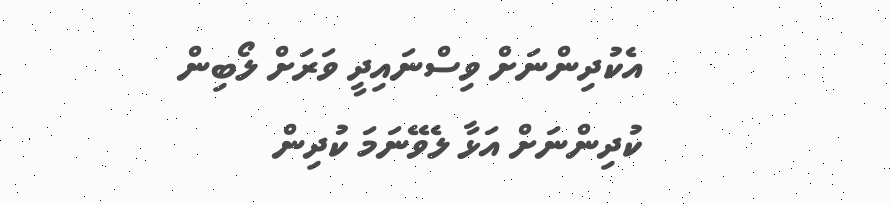އެކުދިންނަށް ވިސްނައިދީ ވަރަށް ލޯބިން ކުދިންނަށް އަޅާ ލެވޭނަމަ ކުދިން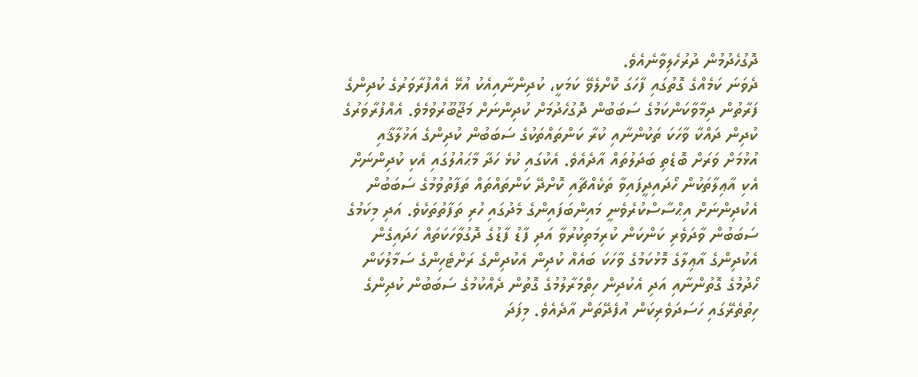ދޮގުހެދުމުން ދުރުހެލިވާނެއެވެ.
ދެވަނަ ކަމެއްގެ ގޮތުގައި ފާހަގަ ކޮށްލެވޭ ކަމަކީ، ކުދިންނާއިއެކު އުޅޭ އެއްފުރާވަރުގެ ކުދިންގެ ފަރާތުން ދިމާވާކަންކަމުގެ ސަބަބުން ދޮގުހެދުމަށް ކުދިންނަށް މަޖޫބޫރުވުމެވެ. އެއްފުރާވަރުގެ ކުދިން ދައްކާ ވާހަކަ ތަކުންނާއި ކުރާ ކަންތައްތަކުގެ ސަބަބުން ކުދިންގެ އަޚުލާޤާއި އުޅުމަށް ވަރަށް ބޮޑެތި ބަދަލުތައް އާދެއެވެ. އެކުގައި ކުޅެ ހަދާ މާޙައުލުގައި އެކި ކުދިންނަށް އެކި އާޢިލާތަކުން ހޯދައިދީފައިވާ ތަކެއްޗާއި ކޮށްދޭ ކަންތައްތައް ތަފާތުވުމުގެ ސަބަބުން އެކުދިންނަށް އިޙްސާސްކުރެވެނީ މައިންބަފައިންގެ މެދުގައި ހުރި ތަފާތުތަކެވެ. އަދި މިކަމުގެ ސަބަބުން ވާދަވެރި ކަންކަން ކުރިމަތިކުރުވާ އަދި ފާޑު ފާޑުގެ ދޮގުވާހަކަތައް ހަދައިގެން އެކުދިންގެ އާޢިލާގެ މޮޅުކަމުގެ ވާހަކަ ބައެއް ކުދިން އެކުދިންގެ ރަށްޓެހިންގެ ސަމާލުކަން ހޯދުމުގެ ގޮތުންނާއި އަދި އެކުދިން ހިތްމަރާލުމުގެ ގޮތުން ދެއްކުމުގެ ސަބަބުން ކުދިންގެ ހިތުތެރޭގައި ހަސަދަވެރިކަން އުފެދޭތަން އާދެއެވެ. މިފަދަ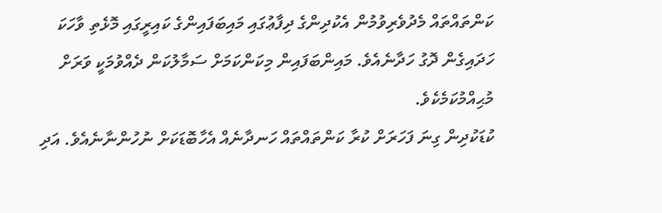ކަންތައްތައް މެދުވެރިވުމުން އެކުދިންގެ ދިފާޢުގައި މައިބަފައިންގެ ކައިރީގައި މޮޅެތި ވާހަކަ ހަދައިގެން ދޮގު ހަދާނެއެވެ. މައިންބަފައިން މިކަންކަމަށް ސަމާލުކަން ދެއްވުމަކީ ވަރަށް މުޙިއްމުކަމެކެވެ.
ކުޑަކުދިން ގިނަ ފަހަރަށް ކުރާ ކަންތައްތައް ހަނދާނެއް އެހާބޮޑަކަށް ނުހުންނާނެއެވެ. އަދި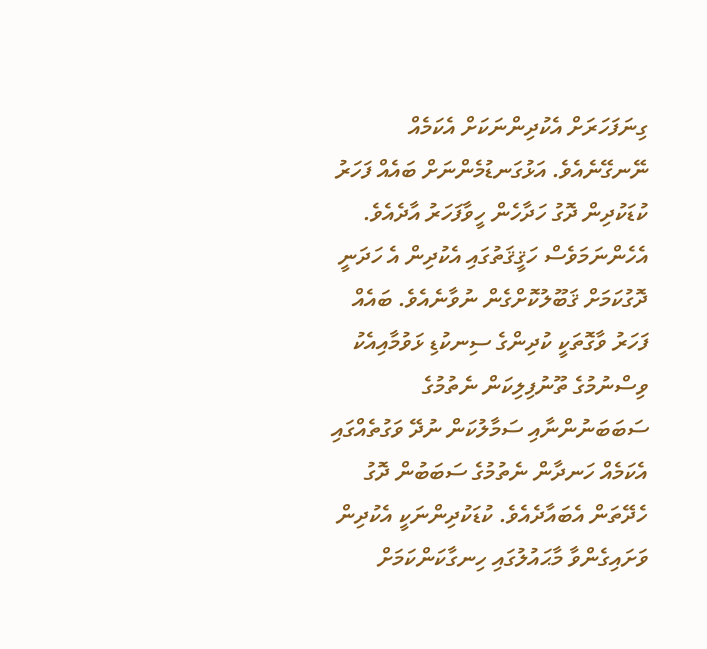ގިނަފަހަރަށް އެކުދިންނަކަށް އެކަމެއް ނޭނގޭނެއެވެ. އަޅުގަނޑުމެންނަށް ބައެއް ފަހަރު ކުޑަކުދިން ދޮގު ހަދާހެން ހީވާފަހަރު އާދެއެވެ. އެހެންނަމަވެސް ހަޤީޤަތުގައި އެކުދިން އެ ހަދަނީ ދޮގުކަމަށް ޤަބޫލުކޮށްގެން ނުވާނެއެވެ. ބައެއް ފަހަރު ވާގޮތަކީ ކުދިންގެ ސިނކުޑި ޅަވުމާއިއެކު ވިސްނުމުގެ ތޫނުފިލިކަން ނެތުމުގެ ސަބަބަނުންނާއި ސަމާލުކަން ނުދޭ ވަގުތެއްގައި އެކަމެއް ހަނދާން ނެތުމުގެ ސަބަބުން ދޮގު ހެދޭތަން އެބައާދެއެވެ. ކުޑަކުދިންނަކީ އެކުދިން ވަށައިގެންވާ މާޙައުލުގައި ހިނގާކަންކަމަށް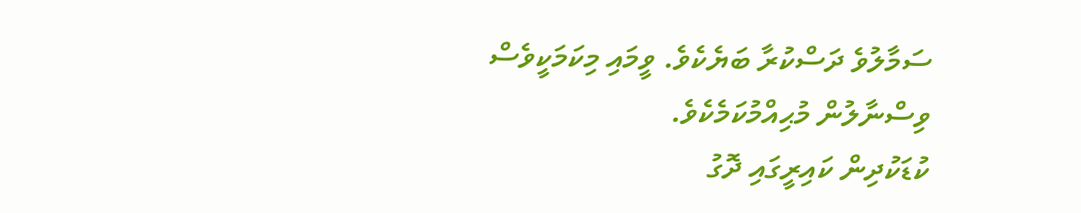ސަމާލުވެ ދަސްކުރާ ބަޔެކެވެ. ވީމައި މިކަމަކީވެސް ވިސްނާލުން މުޙިއްމުކަމެކެވެ.
ކުޑަކުދިން ކައިރީގައި ދޮގު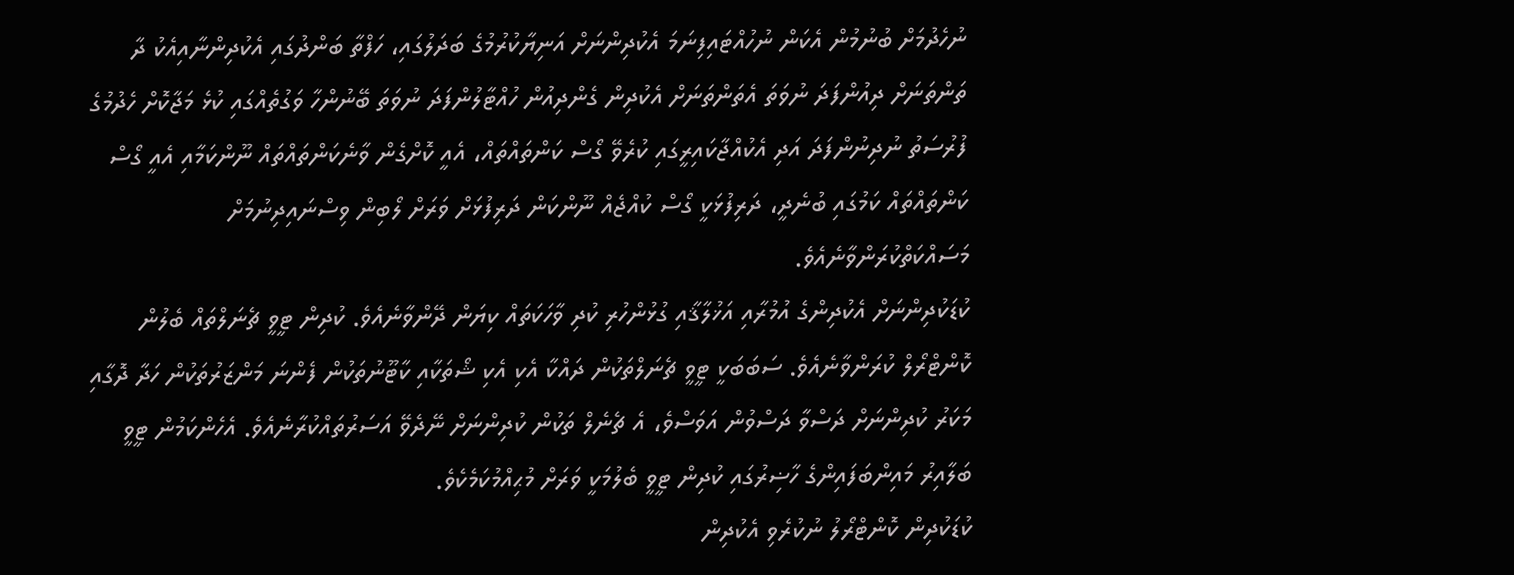ނުހެދުމަށް ބުނުމުން އެކަން ނުހުއްޓައިފިނަމަ އެކުދިންނަށް އަނިޔާކުރުމުގެ ބަދަލުގައި، ހަފްތާ ބަންދުގައި އެކުދިންނާއިއެކު ދާ ތަންތަނަށް ދިއުންފަދަ ނުވަތަ އެތަންތަނަށް އެކުދިން ގެންދިއުން ހުއްޓާލުންފަދަ ނުވަތަ ބޭނުންހާ ވަގުތެއްގައި ކުޅެ މަޖާކޮށް ހެދުމުގެ ފުރުސަތު ނުދިނުންފަދަ އަދި އެކުއްޖާކައިރީގައި ކުރެވޭ ގޯސް ކަންތައްތައް، އެއީ ކޮށްގެން ވާނެކަންތައްތައް ނޫންކަމާއި އެއީ ގޯސް ކަންތައްތައް ކަމުގައި ބުނެދީ، ދަރިފުޅަކީ ގޯސް ކުއްޖެއް ނޫންކަން ދަރިފުޅަށް ވަރަށް ލޯބިން ވިސްނައިދިނުމަށް މަސައްކަތްކުރަންވާނެއެވެ.
ކުޑަކުދިންނަށް އެކުދިންގެ އުމުރާއި އަޚުލާޤާއި ގުޅުންހުރި ކުދި ވާހަކަތައް ކިޔަން ދޭންވާނެއެވެ. ކުދިން ޓީވީ ޗެނަލްތައް ބެލުން ކޮންޓްރޯލް ކުރަންވާނެއެވެ. ސަބަބަކީ ޓީވީ ޗެނަލްތަކުން ދައްކާ އެކި އެކި ޝޯތަކާއި ކާޓޫނުތަކުން ފެންނަ މަންޒަރުތަކުން ހަދާ ދޮގާއި މަކަރު ކުދިންނަށް ދަސްވާ ދަސްވުން އަވަސްވެ، އެ ޗެނެލް ތަކުން ކުދިންނަށް ނޭދެވޭ އަސަރުތައްކުރާނެއެވެ. އެހެންކަމުން ޓީވީ ބަލާއިރު މައިންބަފައިންގެ ހާޟިރުގައި ކުދިން ޓީވީ ބެލުމަކީ ވަރަށް މުޙިއްމުކަމެކެވެ.
ކުޑަކުދިން ކޮންޓްރޯލު ނުކުރެވި އެކުދިން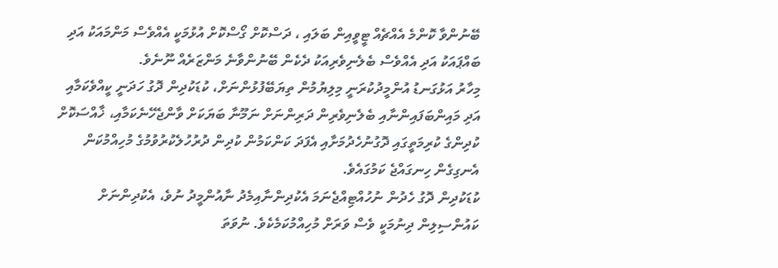ބޭނުންވާ ކޮންމެ އެއްޗެއް ޓީވީއިން ބަލައި ، ދަސްކޮށް ގޯސްކޮށް އުޅުމަކީ އެއްވެސް މަންމައަކު އަދި ބައްޕައަކު އަދި އެއްވެސް ބެލެނިވެރިއަކު ދެކެން ބޭނުންވާނެ މަންޒަރެއް ނޫނެވެ.
މިހާރު އަޅުގަނޑު އުންމީދުކުރަނީ މިލިޔުމުން ތިޔަބޭފުޅުންނަށް، ކުޑަކުދިން ދޮގު ހަދަނީ ކީއްވެކަމާއި އަދި މައިންބަފައިންނާއި ބެލެނިވެރިން ދަރިންނަށް ނަމޫނާ ބަޔަކަށް ވާންޖެހޭނެކަމާއި، ޚާއްސަކޮށް ކުދިންގެ ކުރިމަތީގައި ދޮގުނުހެދުމަށާއި އެފަދަ ކަންކަމުން ކުދިން ދުރުހުލެކުރުވުމުގެ މުހިއްމުކަން އެނގިގެން ހިނގައްޖެ ކަމުގައެވެ.
ކުޑަކުދިން ދޮގު ހެދުން ނުހުއްޓިއްޖެނަމަ އެކުދިންނާއިމެދު ނާއުންމީދު ނުވެ، އެކުދިންނަށް ކައުންސިލިން ދިނުމަކީ ވެސް ވަރަށް މުހިއްމުކަމެކެވެ. ނުވަތަ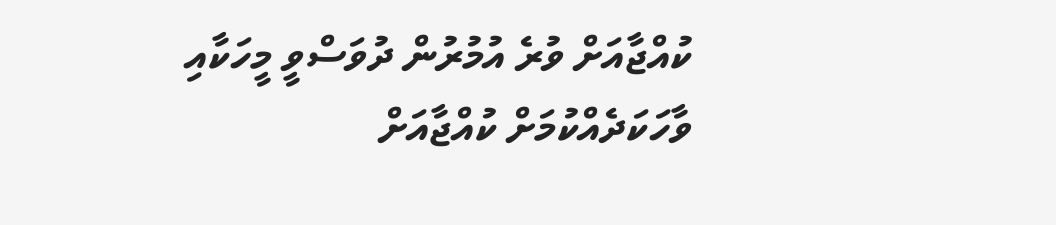ކުއްޖާއަށް ވުރެ އުމުރުން ދުވަސްވީ މީހަކާއި ވާހަކަދެއްކުމަށް ކުއްޖާއަށް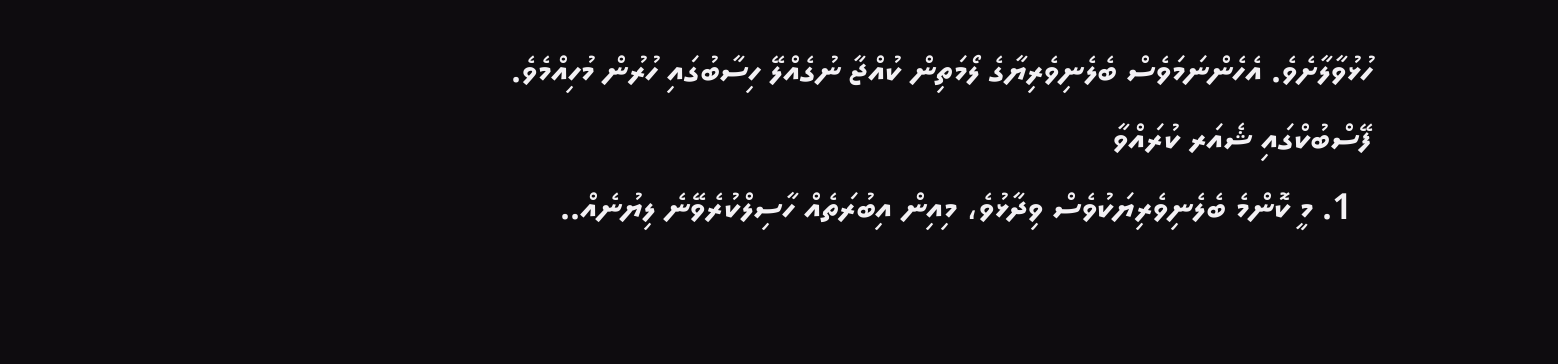ހުޅުވާލާށެވެ. އެހެންނަމަވެސް ބެލެނިވެރިޔާގެ ލޯމަތިން ކުއްޖާ ނުގެއްލޭ ހިސާބުގައި ހުރުން މުހިއްމެވެ.
ފޭސްބުކްގައި ޝެއަރ ކުރައްވާ
  1. މީ ކޮންމެ ބެލެނިވެރިޔަކުވެސް ވިދާޅުވެ، މިއިން އިބުރަތެއް ހާސިލްކުރެވޭނެ ލިޔުނެއް..